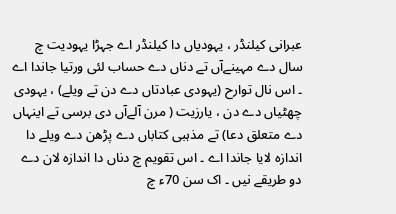عبرانی کیلنڈر ، یہودیاں دا کیلنڈر اے جہڑا یہودیت چ سال دے مہینےآں تے دناں دے حساب لئی ورتیا جاندا اے ۔ اس نال توارح (یہودی عبادتاں دے دن تے ویلے) ، یہودی چھٹیاں دے دن ، یارزیت ( مرن آلےآں دی برسی تے اینہاں دے متعلق دعا) تے مذہبی کتاباں دے پڑھن دے ویلے دا اندازہ لایا جاندا اے ۔ اس تقویم چ دناں دا اندازہ لان دے دو طریقے نیں ۔ اک سن 70ء چ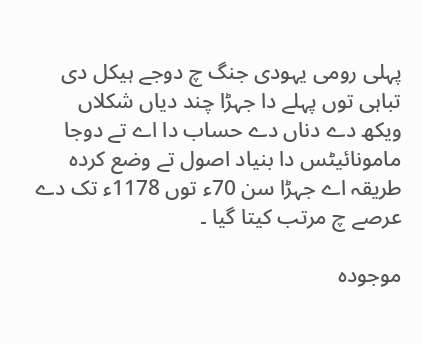پہلی رومی یہودی جنگ چ دوجے ہیکل دی تباہی توں پہلے دا جہڑا چند دیاں شکلاں ویکھ دے دناں دے حساب دا اے تے دوجا مامونائیٹس دا بنیاد اصول تے وضع کردہ طریقہ اے جہڑا سن 70ء توں 1178ء تک دے عرصے چ مرتب کیتا گیا ۔

موجودہ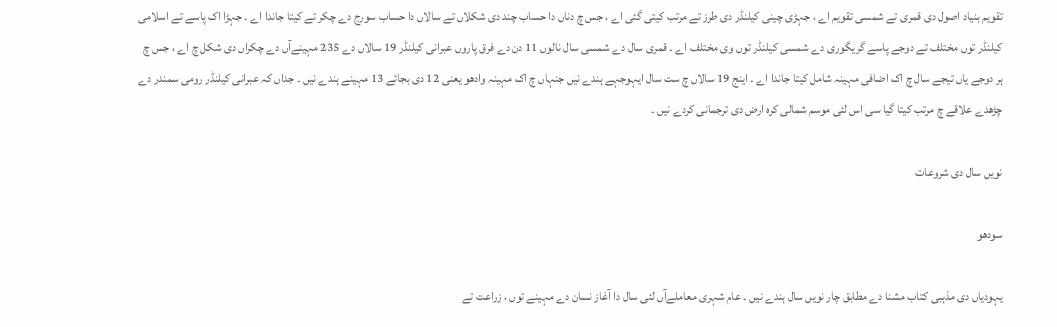تقویم بنیاد اصول دی قمری تے شمسی تقویم اے ، جہڑی چینی کیلنڈر دی طرز تے مرتب کیتی گئی اے ، جس چ دناں دا حساب چند دی شکلاں تے سالاں دا حساب سورج دے چکر تے کیتا جاندا اے ۔ جہڑا اک پاسے تے اسلامی کیلنڈر توں مختلف تے دوجے پاسے گریگوری دے شمسی کیلنڈر توں وی مختلف اے ۔ قمری سال دے شمسی سال نالوں 11 دن دے فرق پاروں عبرانی کیلنڈر 19 سالاں دے 235 مہینےآں دے چکراں دی شکل چ اے ، جس چ ہر دوجے یاں تیجے سال چ اک اضافی مہینہ شامل کیتا جاندا اے ۔ اینج 19 سالاں چ ست سال ایہوجہے ہندے نیں جنہاں چ اک مہینہ وادھو یعنی 12 دی بجائے 13 مہینے ہندے نیں ۔ جداں کہ عبرانی کیلنڈر رومی سمندر دے چڑھدے علاقے چ مرتب کیتا گیا سی اس لئی موسم شمالی کرہ ارض دی ترجمانی کردے نیں ۔

نویں سال دی شروعات

سودھو

یہودیاں دی مذہبی کتاب مشنا دے مطابق چار نویں سال ہندے نیں ۔ عام شہری معاملےآں لئی سال دا آغاز نسان دے مہینے توں ، زراعت تے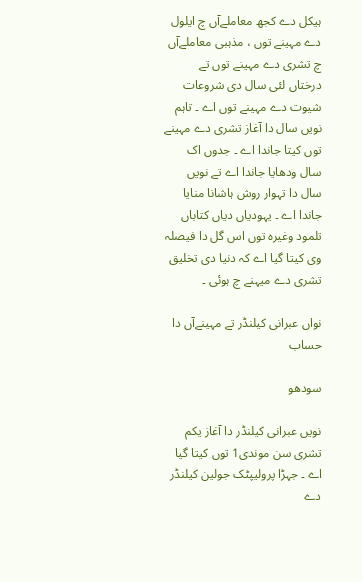ہیکل دے کجھ معاملےآں چ ایلول دے مہینے توں ، مذہبی معاملےآں چ تشری دے مہینے توں تے درختاں لئی سال دی شروعات شیوت دے مہینے توں اے ۔ تاہم نویں سال دا آغاز تشری دے مہینے توں کیتا جاندا اے ۔ جدوں اک سال ودھایا جاندا اے تے نویں سال دا تہوار روش ہاشانا منایا جاندا اے ۔ یہودیاں دیاں کتاباں تلمود وغیرہ توں اس گل دا فیصلہ وی کیتا گیا اے کہ دنیا دی تخلیق تشری دے میہنے چ ہوئی ۔

نواں عبرانی کیلنڈر تے مہینےآں دا حساب

سودھو

نویں عبرانی کیلنڈر دا آغاز یکم تشری سن موندی1 توں کیتا گیا اے ۔ جہڑا پرولیپٹک جولین کیلنڈر دے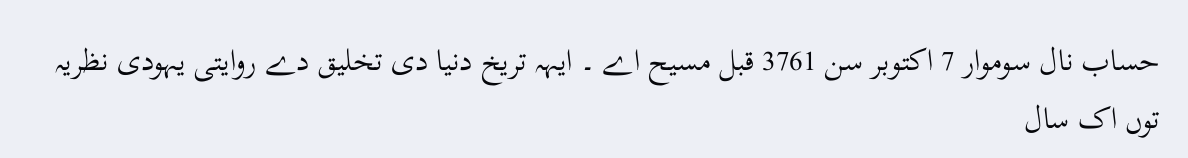حساب نال سوموار 7 اکتوبر سن 3761 قبل مسیح اے ۔ ایہہ تریخ دنیا دی تخلیق دے روایتی یہودی نظریہ توں اک سال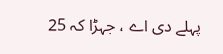پہلے دی اے ، جہڑا کہ 25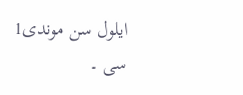ایلول سن موندی1 سی ۔